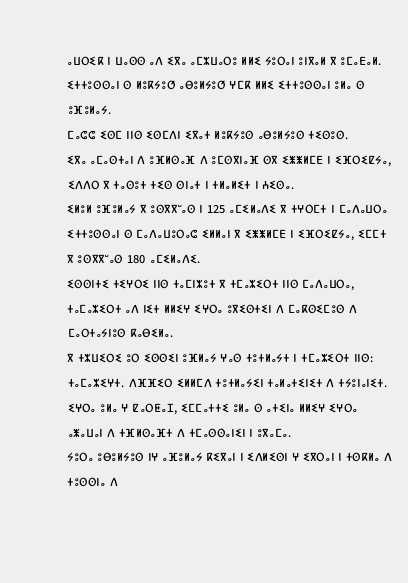ⴰⵡⵔⵉⴽ ⵏ ⵡⴰⵙⵙ ⴰⴷ ⵉⴳⴰ ⴰⵎⵣⵡⴰⵔⵓ ⵍⵍⵉ ⵢⵓⵔⴰⵏ ⵓⵏⴳⴰⵍ ⴳ ⵓⵎⴰⴹⴰⵍ. ⵉⵜⵜⵓⵙⵙⴰⵏ ⵙ ⵍⵓⴽⵢⵓⵚ ⴰⴱⵓⵍⵢⵓⵚ ⵖⵎⴽ ⵍⵍⵉ ⵉⵜⵜⵓⵙⵙⴰⵏ ⵓⵍⴰ ⵙ ⵓⴼⵓⵍⴰⵢ.
ⵎⴰⵛⵛ ⵉⵙⵎ ⵏⵏⵙ ⵉⵙⵎⴷⵏ ⵉⴳⴰⵜ ⵍⵓⴽⵢⵓⵙ ⴰⴱⵓⵍⵢⵓⵙ ⵜⵉⵙⵓⵙ.
ⵉⴳⴰ ⴰⵎⴰⵙⵜⴰⵏ ⴷ ⵓⴼⵍⵙⴰⴼ ⴷ ⵓⵎⵙⴳⵏⴰⴼ ⵙⴳ ⵉⵥⵥⵍⵎⴹ ⵏ ⵉⴼⵔⵉⵇⵢⴰ, ⵉⴷⴷⵔ ⴳ ⵜⴰⵙⵓⵜ ⵜⵉⵙ ⵙⵏⴰⵜ ⵏ ⵜⵍⴰⵍⵉⵜ ⵏ ⵄⵉⵙⴰ.
ⵉⵍⵓⵍ ⵓⴼⵓⵍⴰⵢ ⴳ ⵓⵙⴳⴳⵯⴰⵙ ⵏ 125 ⴰⵎⵉⵍⴰⴷⵉ ⴳ ⵜⵖⵔⵎⵜ ⵏ ⵎⴰⴷⴰⵡⵔⴰ ⵉⵜⵜⵓⵙⵙⴰⵏ ⵙ ⵎⴰⴷⴰⵡⵓⵔⴰⵛ ⵉⵍⵍⴰⵏ ⴳ ⵉⵥⵥⵍⵎⴹ ⵏ ⵉⴼⵔⵉⵇⵢⴰ, ⵉⵎⵎⵜ ⴳ ⵓⵙⴳⴳⵯⴰⵙ 180 ⴰⵎⵉⵍⴰⴷⵉ.
ⵉⵙⵙⵏⵜⵉ ⵜⵉⵖⵔⵉ ⵏⵏⵙ ⵜⴰⵎⵏⵣⵓⵜ ⴳ ⵜⵎⴰⵣⵉⵔⵜ ⵏⵏⵙ ⵎⴰⴷⴰⵡⵔⴰ, ⵜⴰⵎⴰⵣⵉⵔⵜ ⴰⴷ ⵏⵉⵜ ⵍⵍⵉⵖ ⵉⵖⵔⴰ ⵓⴳⵉⵙⵜⵉⵏ ⴷ ⵎⴰⴽⵙⵉⵎⵓⵙ ⴷ ⵎⴰⵔⵜⴰⵢⵏⵓⵙ ⴽⴰⴱⵉⵍⴰ.
ⴳ ⵜⵣⵡⵉⵔⵉ ⵓⵔ ⵉⵙⵙⵉⵏ ⵓⴼⵍⴰⵢ ⵖⴰⵙ ⵜⵓⵜⵍⴰⵢⵜ ⵏ ⵜⵎⴰⵣⵉⵔⵜ ⵏⵏⵙ: ⵜⴰⵎⴰⵣⵉⵖⵜ. ⴷⴼⴼⵉⵔ ⵉⵍⵍⵎⴷ ⵜⵓⵜⵍⴰⵢⵉⵏ ⵜⴰⵍⴰⵜⵉⵏⵉⵜ ⴷ ⵜⵢⵓⵏⴰⵏⵉⵜ.
ⵉⵖⵔⴰ ⵓⵍⴰ ⵖ ⵇⴰⵔⵟⴰⵊ, ⵉⵎⵎⴰⵜⵜⵉ ⵓⵍⴰ ⵙ ⴰⵜⵉⵏⴰ ⵍⵍⵉⵖ ⵉⵖⵔⴰ ⴰⵥⴰⵡⴰⵏ ⴷ ⵜⴼⵍⵙⴰⴼⵜ ⴷ ⵜⵎⴰⵙⵙⴰⵏⵉⵏ ⵏ ⵓⴳⴰⵎⴰ.
ⵢⵓⵔⴰ ⵓⴱⵓⵍⵢⵓⵙ ⵏⵖ ⴰⴼⵓⵍⴰⵢ ⴽⵉⴳⴰⵏ ⵏ ⵉⴷⵍⵉⵙⵏ ⵖ ⵉⴳⵔⴰⵏ ⵏ ⵜⵙⴽⵍⴰ ⴷ ⵜⵓⵙⵙⵏⴰ ⴷ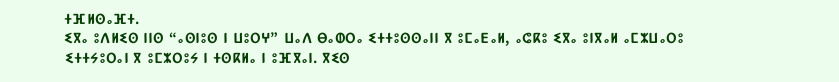ⵜⴼⵍⵙⴰⴼⵜ.
ⵉⴳⴰ ⵓⴷⵍⵉⵙ ⵏⵏⵙ “ⴰⵙⵏⵓⵙ ⵏ ⵡⵓⵔⵖ” ⵡⴰⴷ ⴱⴰⵀⵔⴰ ⵉⵜⵜⵓⵙⵙⴰⵏⵏ ⴳ ⵓⵎⴰⴹⴰⵍ, ⴰⵛⴽⵓ ⵉⴳⴰ ⵓⵏⴳⴰⵍ ⴰⵎⵣⵡⴰⵔⵓ ⵉⵜⵜⵢⵓⵔⴰⵏ ⴳ ⵓⵎⵣⵔⵓⵢ ⵏ ⵜⵙⴽⵍⴰ ⵏ ⵓⴼⴳⴰⵏ. ⴳⵉⵙ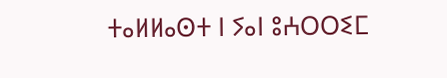ⵜⴰⵍⵍⴰⵙⵜ ⵏ ⵢⴰⵏ ⵓⵄⵔⵔⵉⵎ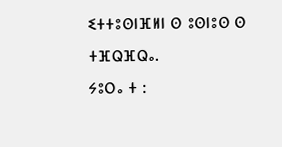ⵉⵜⵜⵓⵙⵏⴼⵍⵏ ⵙ ⵓⵙⵏⵓⵙ ⵙ ⵜⴼⵕⴼⵕⴰ.
ⵢⵓⵔⴰ ⵜ :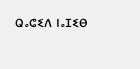ⵕⴰⵛⵉⴷ ⵏⴰⵊⵉⴱ